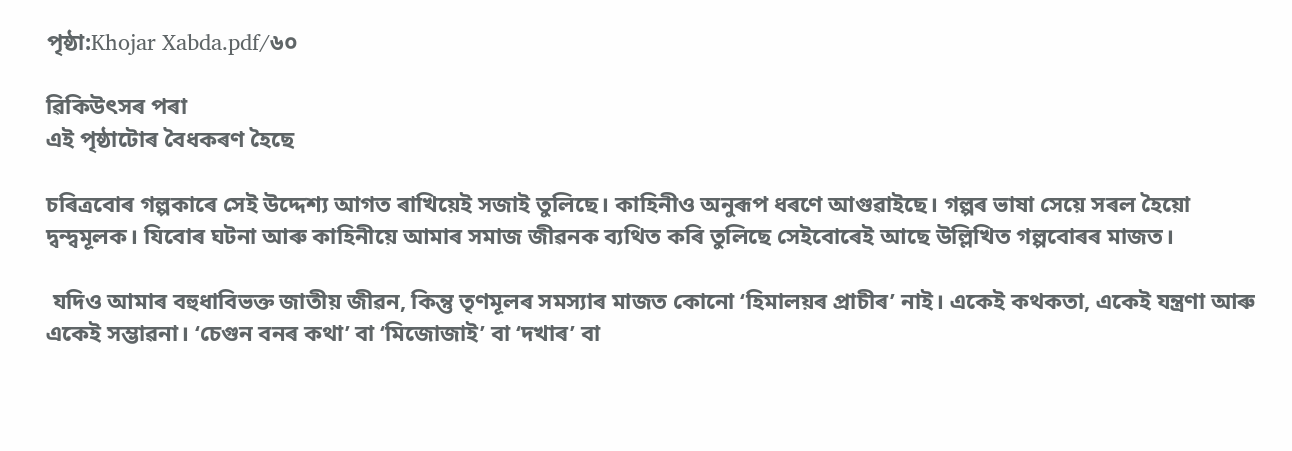পৃষ্ঠা:Khojar Xabda.pdf/৬০

ৱিকিউৎসৰ পৰা
এই পৃষ্ঠাটোৰ বৈধকৰণ হৈছে

চৰিত্ৰবোৰ গল্পকাৰে সেই উদ্দেশ্য আগত ৰাখিয়েই সজাই তুলিছে। কাহিনীও অনুৰূপ ধৰণে আগুৱাইছে। গল্পৰ ভাষা সেয়ে সৰল হৈয়ো দ্বন্দ্বমূলক। যিবোৰ ঘটনা আৰু কাহিনীয়ে আমাৰ সমাজ জীৱনক ব্যথিত কৰি তুলিছে সেইবোৰেই আছে উল্লিখিত গল্পবোৰৰ মাজত।

 যদিও আমাৰ বহুধাবিভক্ত জাতীয় জীৱন, কিন্তু তৃণমূলৰ সমস্যাৰ মাজত কোনো ‘হিমালয়ৰ প্ৰাচীৰ’ নাই। একেই কথকতা, একেই যন্ত্ৰণা আৰু একেই সম্ভাৱনা। ‘চেগুন বনৰ কথা’ বা ‘মিজোজাই’ বা ‘দখাৰ’ বা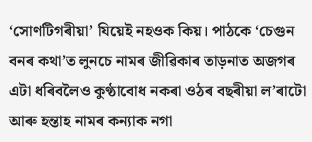‘সোণটিগৰীয়া’ যিয়েই নহওক কিয়। পাঠকে ‘চেগুন বনৰ কথা’ত লুনচে নামৰ জীৱিকাৰ তাড়নাত অজগৰ এটা ধৰিবলৈও কুণ্ঠাবোধ নকৰা ওঠৰ বছৰীয়া ল’ৰাটো আৰু হন্তাহ নামৰ কন্যাক নগা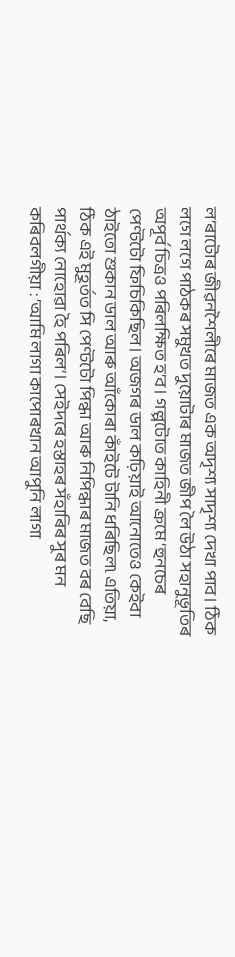ল’ৰাটোৰ জীৱনশৈলীৰে মাজত এক অদৃশ্য সাদৃশ্য দেখা পাব। ঠিক লগে লগে পাঠকৰ সমুখত দুয়োটাৰ মাজত জীপ লৈ উঠা সহানুভূতিৰ অপূৰ্ব চিত্ৰও পৰিলক্ষিত হ’ব। গল্পটোত কাহিনী ক্ৰমে ‘হুনচেৰ পেণ্টটো ফিচিকিছিল। অজগৰ ডাল কঢ়িয়াই আনোতেও কেইবা ঠাইতো শুকান ডাল আৰু আঁকোৰা কাঁইটে টানি ধৰিছিল৷ এতিয়া, ঠিক এই মুহূৰ্তত সি পেণ্টটো পিন্ধা আৰু নিপিন্ধাৰ মাজত বৰ বেছি পাৰ্থক্য নোহোৱা হৈ পৰিল’। সেইদৰে হস্তাহৰ সঁহাৰিৰ সুৰ মন কৰিবলগীয়া : ‘আমি লাগা কাপোৰখান আপুনি লাগা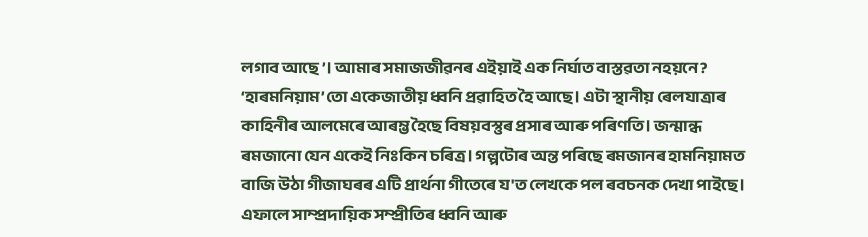লগাব আছে’। আমাৰ সমাজজীৱনৰ এইয়াই এক নিৰ্ঘাত বাস্তৱতা নহয়নে? ‘হাৰমনিয়াম’তো একেজাতীয় ধ্বনি প্ৰৱাহিত হৈ আছে। এটা স্থানীয় ৰেলযাত্ৰাৰ কাহিনীৰ আলমেৰে আৰম্ভ হৈছে বিষয়বস্তুৰ প্ৰসাৰ আৰু পৰিণতি। জন্মান্ধ ৰমজানো যেন একেই নিঃকিন চৰিত্ৰ। গল্পটোৰ অন্ত পৰিছে ৰমজানৰ হামনিয়ামত বাজি উঠা গীজাঘৰৰ এটি প্ৰাৰ্থনা গীতেৰে য'ত লেখকে পল ৰবচনক দেখা পাইছে। এফালে সাম্প্ৰদায়িক সম্প্ৰীতিৰ ধ্বনি আৰু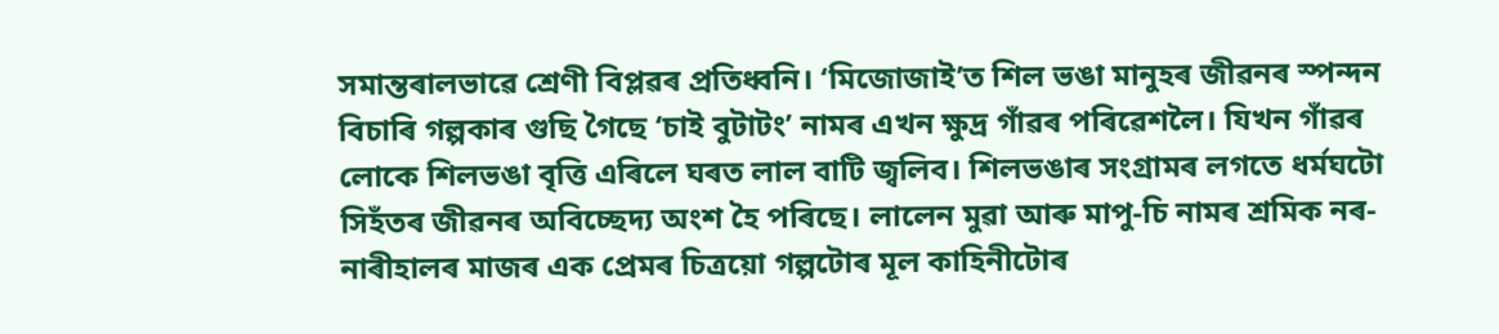সমান্তৰালভাৱে শ্ৰেণী বিপ্লৱৰ প্ৰতিধ্বনি। ‘মিজোজাই’ত শিল ভঙা মানুহৰ জীৱনৰ স্পন্দন বিচাৰি গল্পকাৰ গুছি গৈছে ‘চাই বুটাটং’ নামৰ এখন ক্ষুদ্ৰ গাঁৱৰ পৰিৱেশলৈ। যিখন গাঁৱৰ লোকে শিলভঙা বৃত্তি এৰিলে ঘৰত লাল বাটি জ্বলিব। শিলভঙাৰ সংগ্ৰামৰ লগতে ধৰ্মঘটো সিহঁতৰ জীৱনৰ অবিচ্ছেদ্য অংশ হৈ পৰিছে। লালেন মুৱা আৰু মাপু-চি নামৰ শ্ৰমিক নৰ-নাৰীহালৰ মাজৰ এক প্ৰেমৰ চিত্ৰয়ো গল্পটোৰ মূল কাহিনীটোৰ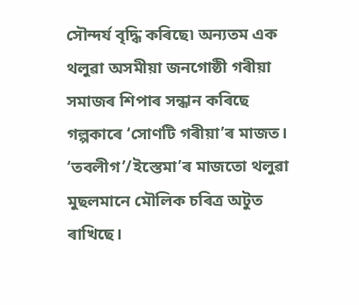সৌন্দৰ্য বৃদ্ধি কৰিছে৷ অন্যতম এক থলুৱা অসমীয়া জনগোষ্ঠী গৰীয়া সমাজৰ শিপাৰ সন্ধান কৰিছে গল্পকাৰে ‘সোণটি গৰীয়া’ৰ মাজত। ‘তবলীগ’/ইস্তেমা’ৰ মাজতো থলুৱা মুছলমানে মৌলিক চৰিত্ৰ অটুত ৰাখিছে।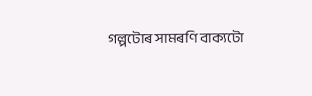গল্পটোৰ সামৰণি বাক্যটো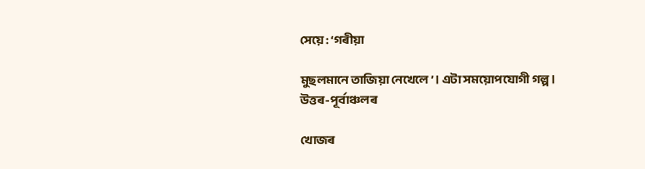সেয়ে : ‘গৰীয়া

মুছলমানে তাজিয়া নেখেলে’। এটা সময়োপযোগী গল্প। উত্তৰ-পূৰ্বাঞ্চলৰ

খোজৰ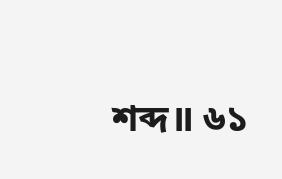শব্দ॥ ৬১